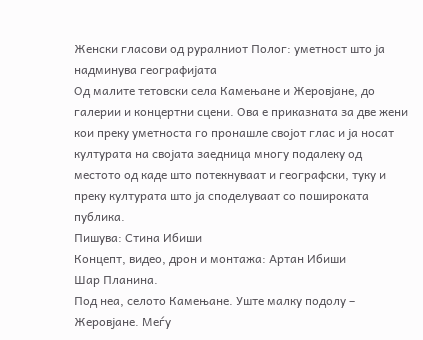Женски гласови од руралниот Полог: уметност што ја надминува географијата
Од малите тетовски села Камењане и Жеровјане, до галерии и концертни сцени. Ова е приказната за две жени кои преку уметноста го пронашле својот глас и ја носат културата на својата заедница многу подалеку од местото од каде што потекнуваат и географски, туку и преку културата што ја споделуваат со пошироката публика.
Пишува: Стина Ибиши
Концепт, видео, дрон и монтажа: Артан Ибиши
Шар Планина.
Под неа, селото Камењане. Уште малку подолу – Жеровјане. Меѓу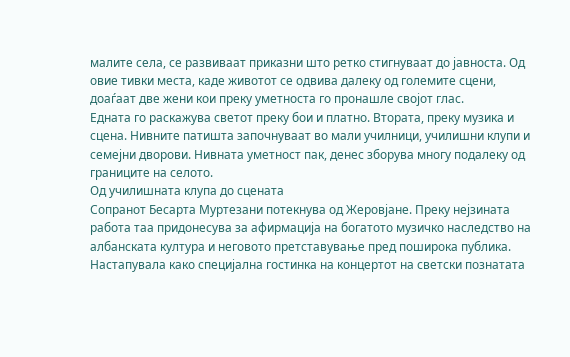малите села, се развиваат приказни што ретко стигнуваат до јавноста. Од овие тивки места, каде животот се одвива далеку од големите сцени, доаѓаат две жени кои преку уметноста го пронашле својот глас.
Едната го раскажува светот преку бои и платно. Втората, преку музика и сцена. Нивните патишта започнуваат во мали училници, училишни клупи и семејни дворови. Нивната уметност пак, денес зборува многу подалеку од границите на селото.
Од училишната клупа до сцената
Сопранот Бесарта Муртезани потекнува од Жеровјане. Преку нејзината работа таа придонесува за афирмација на богатото музичко наследство на албанската култура и неговото претставување пред поширока публика. Настапувала како специјална гостинка на концертот на светски познатата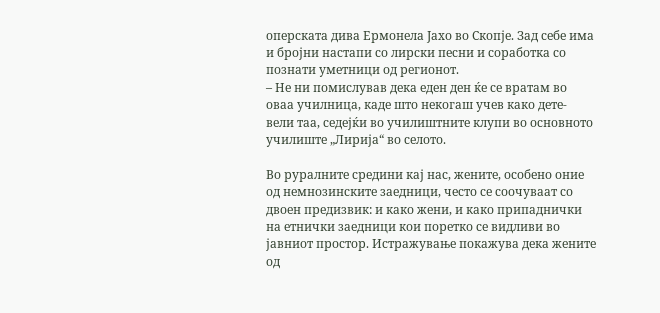оперската дива Ермонела Јахо во Скопје. Зад себе има и бројни настапи со лирски песни и соработка со познати уметници од регионот.
– Не ни помислував дека еден ден ќе се вратам во оваа училница, каде што некогаш учев како дете- вели таа, седејќи во училиштните клупи во основното училиште „Лирија“ во селото.

Во руралните средини кај нас, жените, особено оние од немнозинските заедници, често се соочуваат со двоен предизвик: и како жени, и како припаднички на етнички заедници кои поретко се видливи во јавниот простор. Истражување покажува дека жените од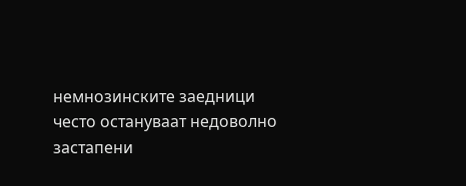немнозинските заедници често остануваат недоволно застапени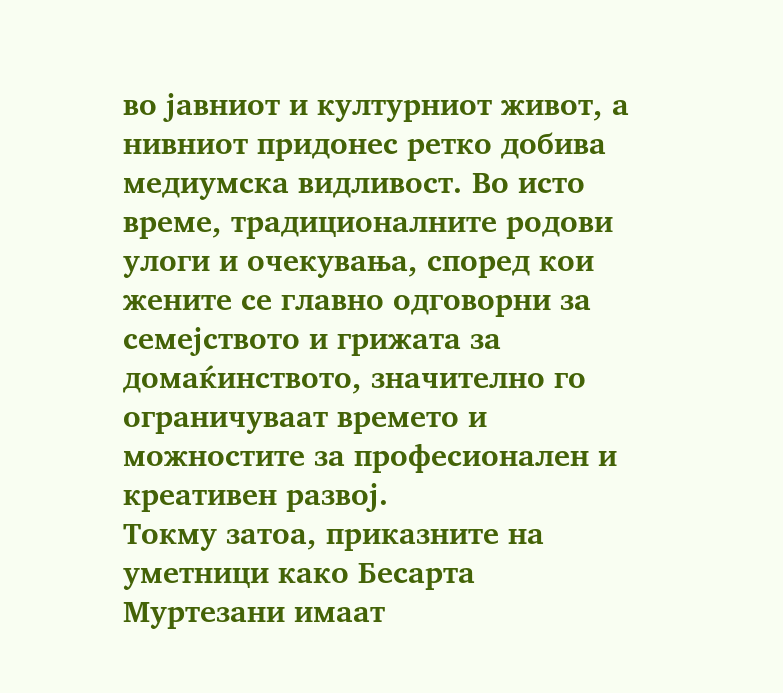во јавниот и културниот живот, а нивниот придонес ретко добива медиумска видливост. Во исто време, традиционалните родови улоги и очекувања, според кои жените се главно одговорни за семејството и грижата за домаќинството, значително го ограничуваат времето и можностите за професионален и креативен развој.
Токму затоа, приказните на уметници како Бесарта Муртезани имаат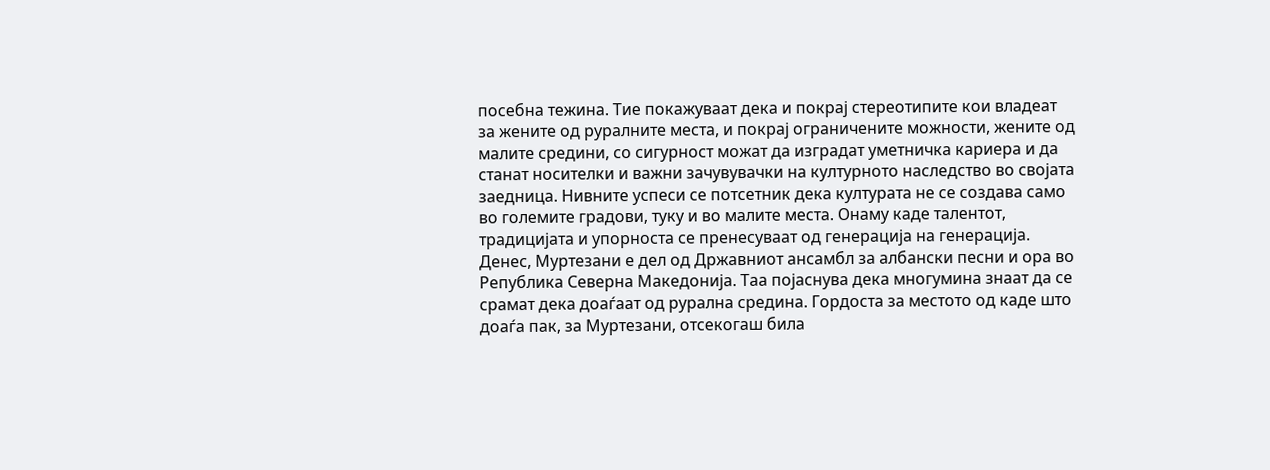посебна тежина. Тие покажуваат дека и покрај стереотипите кои владеат за жените од руралните места, и покрај ограничените можности, жените од малите средини, со сигурност можат да изградат уметничка кариера и да станат носителки и важни зачувувачки на културното наследство во својата заедница. Нивните успеси се потсетник дека културата не се создава само во големите градови, туку и во малите места. Онаму каде талентот, традицијата и упорноста се пренесуваат од генерација на генерација.
Денес, Муртезани е дел од Државниот ансамбл за албански песни и ора во Република Северна Македонија. Таа појаснува дека многумина знаат да се срамат дека доаѓаат од рурална средина. Гордоста за местото од каде што доаѓа пак, за Муртезани, отсекогаш била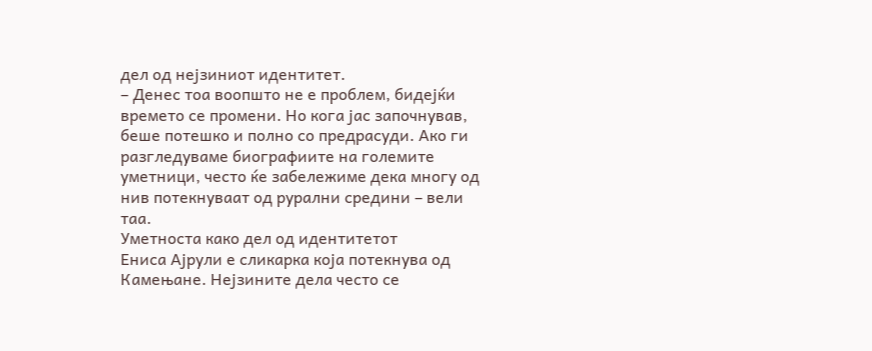дел од нејзиниот идентитет.
– Денес тоа воопшто не е проблем, бидејќи времето се промени. Но кога јас започнував, беше потешко и полно со предрасуди. Ако ги разгледуваме биографиите на големите уметници, често ќе забележиме дека многу од нив потекнуваат од рурални средини – вели таа.
Уметноста како дел од идентитетот
Ениса Ајрули е сликарка која потекнува од Камењане. Нејзините дела често се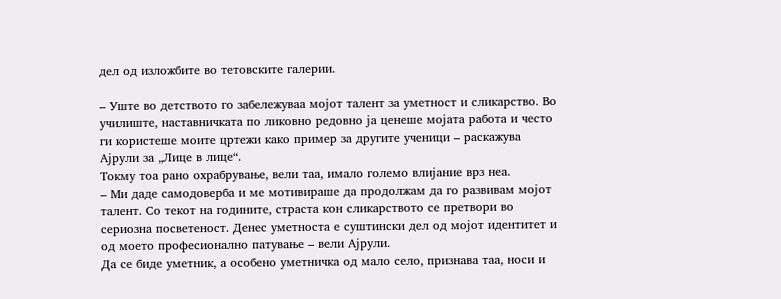дел од изложбите во тетовските галерии.

– Уште во детството го забележуваа мојот талент за уметност и сликарство. Во училиште, наставничката по ликовно редовно ја ценеше мојата работа и често ги користеше моите цртежи како пример за другите ученици – раскажува Ајрули за „Лице в лице“.
Токму тоа рано охрабрување, вели таа, имало големо влијание врз неа.
– Ми даде самодоверба и ме мотивираше да продолжам да го развивам мојот талент. Со текот на годините, страста кон сликарството се претвори во сериозна посветеност. Денес уметноста е суштински дел од мојот идентитет и од моето професионално патување – вели Ајрули.
Да се биде уметник, а особено уметничка од мало село, признава таа, носи и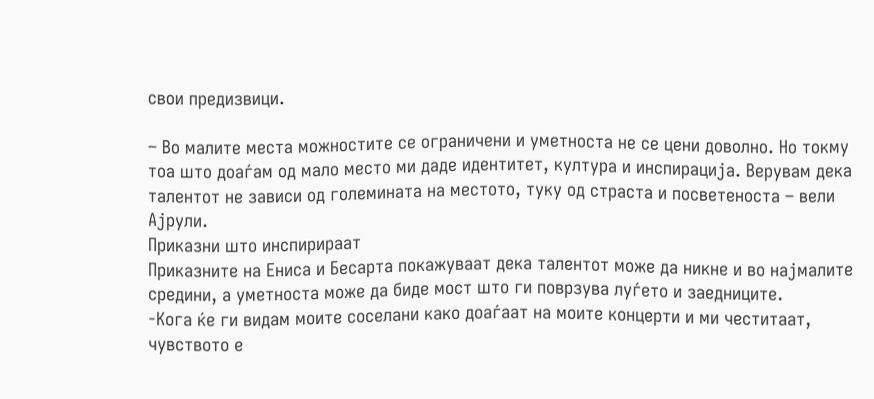свои предизвици.

– Во малите места можностите се ограничени и уметноста не се цени доволно. Но токму тоа што доаѓам од мало место ми даде идентитет, култура и инспирација. Верувам дека талентот не зависи од големината на местото, туку од страста и посветеноста – вели Ајрули.
Приказни што инспирираат
Приказните на Ениса и Бесарта покажуваат дека талентот може да никне и во најмалите средини, а уметноста може да биде мост што ги поврзува луѓето и заедниците.
-Кога ќе ги видам моите соселани како доаѓаат на моите концерти и ми честитаат, чувството е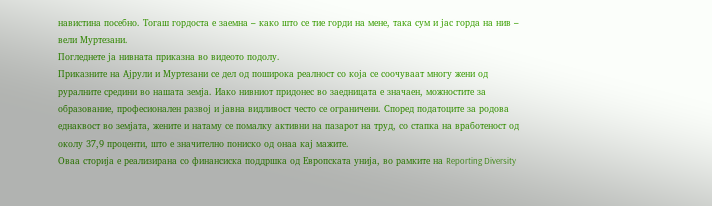навистина посебно. Тогаш гордоста е заемна – како што се тие горди на мене, така сум и јас горда на нив – вели Муртезани.
Погледнете ја нивната приказна во видеото подолу.
Приказните на Ајрули и Муртезани се дел од поширока реалност со која се соочуваат многу жени од руралните средини во нашата земја. Иако нивниот придонес во заедницата е значаен, можностите за образование, професионален развој и јавна видливост често се ограничени. Според податоците за родова еднаквост во земјата, жените и натаму се помалку активни на пазарот на труд, со стапка на вработеност од околу 37,9 проценти, што е значително пониско од онаа кај мажите.
Оваа сторија е реализирана со финансиска поддршка од Европската унија, во рамките на Reporting Diversity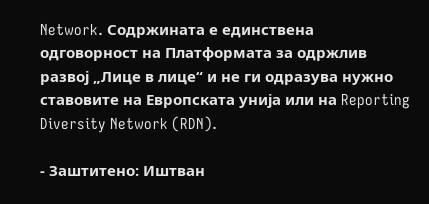Network. Содржината е единствена одговорност на Платформата за одржлив развој „Лице в лице“ и не ги одразува нужно ставовите на Европската унија или на Reporting Diversity Network (RDN).

- Заштитено: Иштван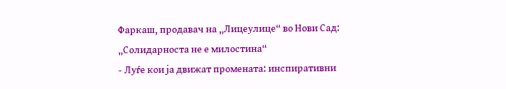Фаркаш, продавач на „Лицеулице“ во Нови Сад: „Солидарноста не е милостина“
- Луѓе кои ја движат промената: инспиративни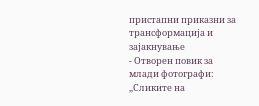пристапни приказни за трансформација и зајакнување
- Отворен повик за млади фотографи: „Сликите на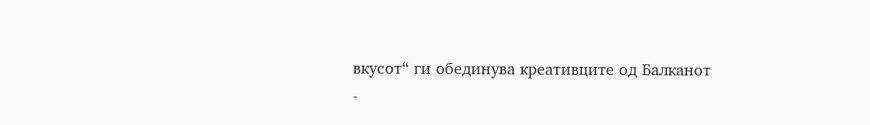вкусот“ ги обединува креативците од Балканот
-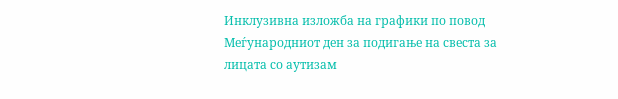Инклузивна изложба на графики по повод Меѓународниот ден за подигање на свеста за лицата со аутизам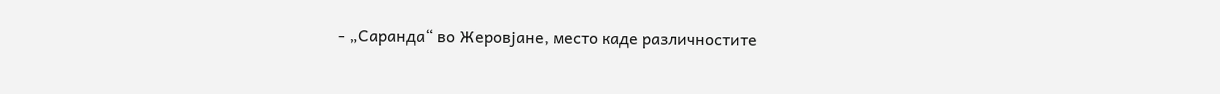- „Саранда“ во Жеровјане, место каде различностите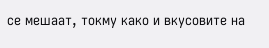се мешаат, токму како и вкусовите на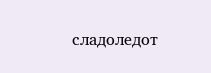сладоледот